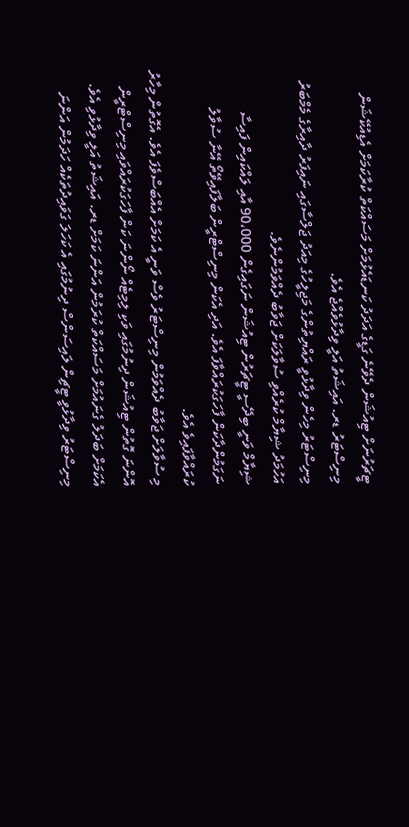ޓީޗަރުނަށް ޓިއުޝަން ދެވޭނެ ގަޑީގެ އަދަދު ކަނޑައެޅުމަށް މަސައްކަތް ކުރާކަމަށް އެޑިއުކޭޝަން މިނިސްޓަރު ޑރ. އައިޝަތު އަލީ ވިދާޅުވެއްޖެ އެވެ.
މިނިސްޓަރު މިހެން ވިދާޅުވީ ރައްޔިތުންގެ މަޖިލީހުގެ މިއަދު ޖަލްސާގައި ނައިފަރު ދާއިރާގެ މެމްބަރު އަހުމަދު ޝިޔާމް ކުރެއްވި ސުވާލަކަށް ޖަވާބު ދެއްވަމުންނެވެ.
ޝިޔާމް ވަނީ ބިދޭސީ ޓީޗަރުން ޓިއުޝަން ނަގައިގެން 90،000 އާއި ލައްކައިން ފައިސާ ނަގަމުންދާކަން ފާހަގަކުރައްވާފަ އެވެ. އަދި އެކަން މިނިސްޓްރީން ބަލާފައިވޭތޯ އޭނާ ސުވާލު ކުރައްވާފައިވެ އެވެ.
މި ސުވާލަށް ޖަވާބު ދެއްވަމުން މިނިސްޓަރު ވެސް ވަނީ އެ ކަމަށް އެއްބަސްވެފަ އެވެ. އެގޮތުން މިހާރު އޮންނަ ގޮތުން ޓިއުޝަން ދިނުމުގައި ވަކި ލިމިޓެއް ނޯންނަ ކަން ފާހަގަކުރައްވައި މިނިސްޓްރީން އެކަމަށް ބަދަލު ގެނައުމަށް މަސައްކަތް ކުރަމުން އަންނަ ކަމަށް ޑރ. އައިޝަތު އަލީ ވިދާޅުވި އެވެ.
މިނިސްޓަރު ވިދާޅުވީ ޓީޗިން ލައިސަންސް ދިނުމުގައި އެ ކަހަލަ ގަވައިދުތަކެއް ހަދަމުން އަންނަ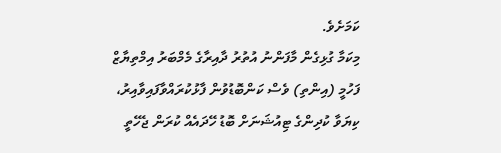ކަމަށެވެ.
މިކަމާ ގުޅިގެން މާފަންނު އުތުރު ދާއިރާގެ މެމްބަރު އިމްތިޔާޒް ފަހުމީ (އިންތި) ވެސް ކަންބޮޑުވުން ފާޅުކުރައްވާފައިވާއިރު، ކިޔަވާ ކުދިންގެ ޓިއުޝަނަށް ބޮޑު ހޭދައެއް ކުރަން ޖެހޭތީ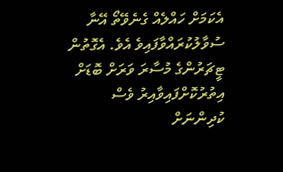އެކަމަށް ހައްލެއް ގެނެވޭތޯ އޭނާ ސުވާލުކުރައްވާފައިވެ އެވެ. އެގޮތުން ޓީޗަރުންގެ މުސާރަ ވަރަށް ބޮޑަށް އިތުރުކޮށްފައިވާއިރު ވެސް ކުދިންނަށް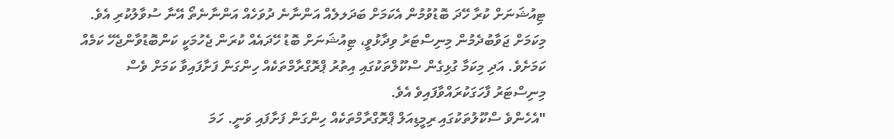ޓިއުޝަނަށް ކުރާ ހޭދަ ބޮޑުވުމުން އެކަމަށް ބަދަލލެއް އަންނާނެ ދުވަހެއް އަންނާނެތޯ އޭނާ ސުވާލުކުރި އެވެ.
މިކަމަށް ޖަވާބުދެމުން މިނިސްޓަރު ވިދާޅުވީ، ޓިއުޝަނަށް ބޮޑު ހޭދައެއް ކުރަން ޖެހުމަކީ ކަންބޮޑުވާންޖެހޭ ކަމެއް ކަމަށެވެ. އަދި މިކަމާ ގުޅިގެން ސްކޫލްތަކުގައި އިތުރު ޕްރޮގްރާމްތަކެއް ހިންގަން ފަށާފައިވާ ކަމަށް ވެސް މިނިސްޓަރު ފާހަގަކުރައްވާފައިވެ އެވެ.
"އެހެންވެ ސްކޫލުތަކުގައި ރިމީޑިއަލް ޕްރޮގްރާމްތަކެއް ހިންގަން ފަށާފައި ވަނީ. ހަމަ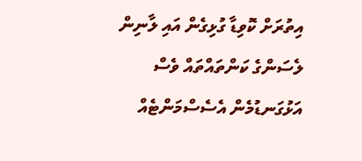އިތުރަށް ކޮވިޑާ ގުޅިގެން އައި ލާނިން ލެސަންގެ ކަންތައްތައް ވެސް އަޅުގަނޑުމެން އެސެސްމަންޓެއް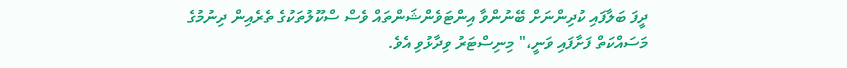ދީފަ ބަލާފައި ކުދިންނަށް ބޭނުންވާ އިންޓަވެންޝަންތައް ވެސް ސްކޫލުތަކުގެ ތެރެއިން ދިނުމުގެ މަސައްކަތް ފަށާފައި ވަނީ،" މިނިސްޓަރު ވިދާޅުވި އެވެ.